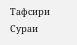Тафсири Сураи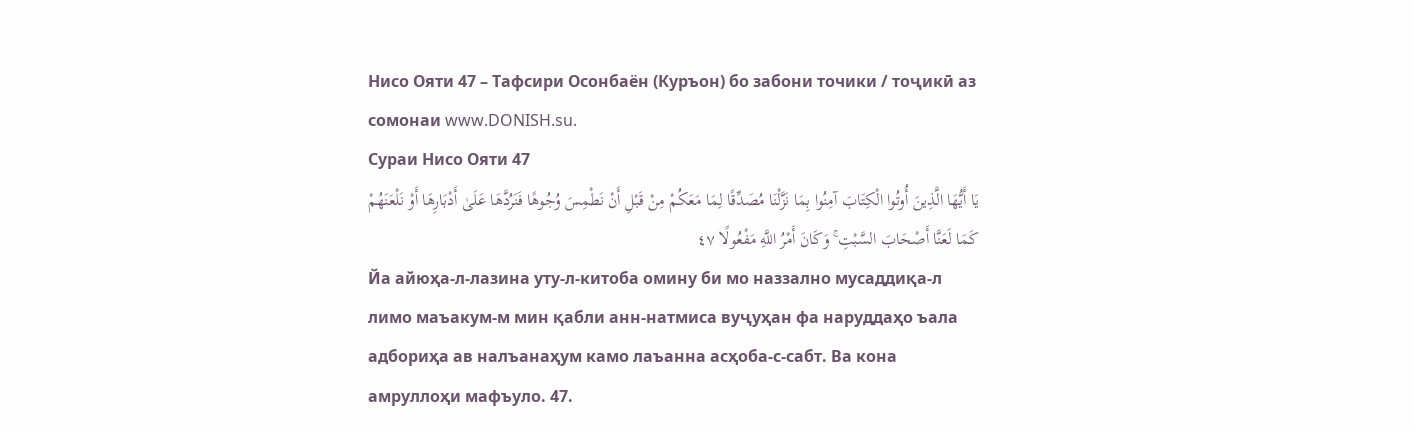Нисо Ояти 47 – Тафсири Осонбаён (Куръон) бо забони точики / тоҷикӣ аз сомонаи www.DONISH.su.
Сураи Нисо Ояти 47
يَا أَيُّهَا الَّذِينَ أُوتُوا الْكِتَابَ آمِنُوا بِمَا نَزَّلْنَا مُصَدِّقًا لِمَا مَعَكُمْ مِنْ قَبْلِ أَنْ نَطْمِسَ وُجُوهًا فَنَرُدَّهَا عَلَىٰ أَدْبَارِهَا أَوْ نَلْعَنَهُمْ كَمَا لَعَنَّا أَصْحَابَ السَّبْتِ ۚ وَكَانَ أَمْرُ اللَّهِ مَفْعُولًا ٤٧
Йа айюҳа-л-лазина уту-л-китоба омину би мо наззално мусаддиқа-л лимо маъакум-м мин қабли анн-натмиса вуҷуҳан фа наруддаҳо ъала адбориҳа ав налъанаҳум камо лаъанна асҳоба-с-сабт. Ва кона амруллоҳи мафъуло. 47.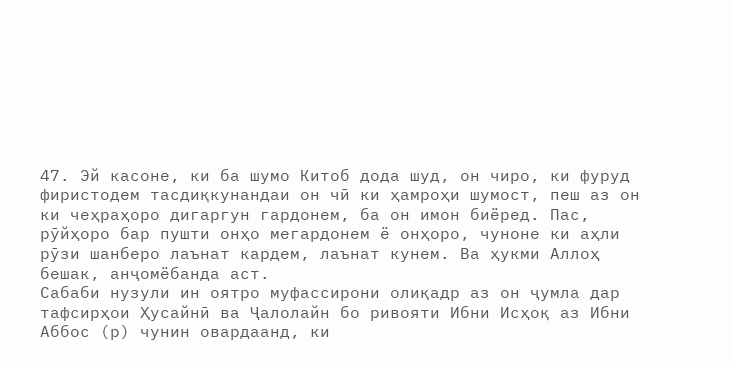47. Эй касоне, ки ба шумо Китоб дода шуд, он чиро, ки фуруд фиристодем тасдиқкунандаи он чӣ ки ҳамроҳи шумост, пеш аз он ки чеҳраҳоро дигаргун гардонем, ба он имон биёред. Пас, рӯйҳоро бар пушти онҳо мегардонем ё онҳоро, чуноне ки аҳли рӯзи шанберо лаънат кардем, лаънат кунем. Ва ҳукми Аллоҳ бешак, анҷомёбанда аст.
Сабаби нузули ин оятро муфассирони олиқадр аз он ҷумла дар тафсирҳои Ҳусайнӣ ва Ҷалолайн бо ривояти Ибни Исҳоқ аз Ибни Аббос (р) чунин овардаанд, ки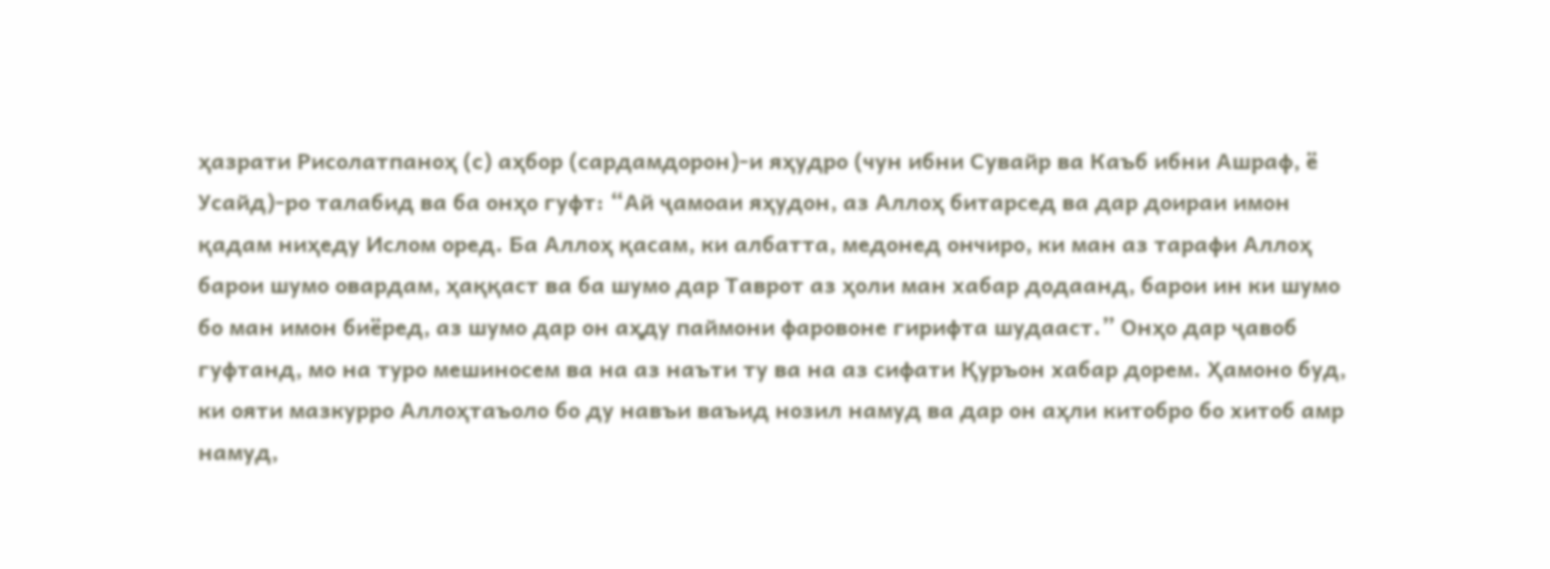ҳазрати Рисолатпаноҳ (с) аҳбор (сардамдорон)-и яҳудро (чун ибни Сувайр ва Каъб ибни Ашраф, ё Усайд)-ро талабид ва ба онҳо гуфт: “Ай ҷамоаи яҳудон, аз Аллоҳ битарсед ва дар доираи имон қадам ниҳеду Ислом оред. Ба Аллоҳ қасам, ки албатта, медонед ончиро, ки ман аз тарафи Аллоҳ барои шумо овардам, ҳаққаст ва ба шумо дар Таврот аз ҳоли ман хабар додаанд, барои ин ки шумо бо ман имон биёред, аз шумо дар он аҳду паймони фаровоне гирифта шудааст.” Онҳо дар ҷавоб гуфтанд, мо на туро мешиносем ва на аз наъти ту ва на аз сифати Қуръон хабар дорем. Ҳамоно буд, ки ояти мазкурро Аллоҳтаъоло бо ду навъи ваъид нозил намуд ва дар он аҳли китобро бо хитоб амр намуд,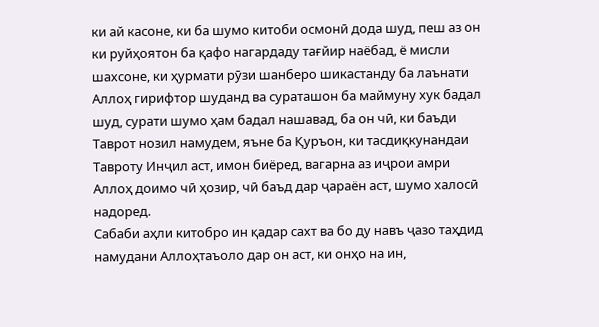ки ай касоне, ки ба шумо китоби осмонӣ дода шуд, пеш аз он ки руйҳоятон ба қафо нагардаду тағйир наёбад, ё мисли шахсоне, ки ҳурмати рӯзи шанберо шикастанду ба лаънати Аллоҳ гирифтор шуданд ва сураташон ба маймуну хук бадал шуд, сурати шумо ҳам бадал нашавад, ба он чӣ, ки баъди Таврот нозил намудем, яъне ба Қуръон, ки тасдиқкунандаи Тавроту Инҷил аст, имон биёред, вагарна аз иҷрои амри Аллоҳ доимо чӣ ҳозир, чӣ баъд дар ҷараён аст, шумо халосӣ надоред.
Сабаби аҳли китобро ин қадар сахт ва бо ду навъ ҷазо таҳдид намудани Аллоҳтаъоло дар он аст, ки онҳо на ин,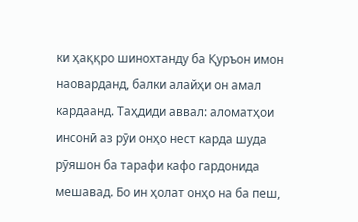ки ҳаққро шинохтанду ба Қуръон имон наоварданд, балки алайҳи он амал кардаанд. Таҳдиди аввал: аломатҳои инсонӣ аз рӯи онҳо нест карда шуда рӯяшон ба тарафи кафо гардонида мешавад. Бо ин ҳолат онҳо на ба пеш,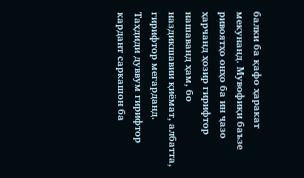балки ба қафо ҳаракат мекунанд. Мувофиқи баъзе ривоятҳо онҳо ба ин ҷазо ҳарчанд ҳозир гирифтор нашаванд ҳам, бо наздикшавии қиёмат, албатта, гирифтор мегарданд.
Таҳдиди дуввум гирифтор кардант саркашон ба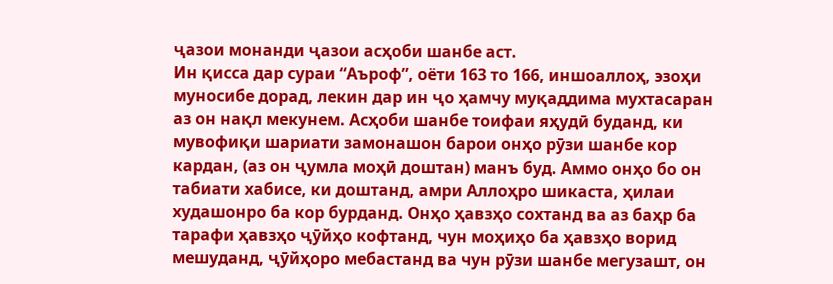ҷазои монанди ҷазои асҳоби шанбе аст.
Ин қисса дар сураи “Аъроф”, оёти 163 то 166, иншоаллоҳ, эзоҳи муносибе дорад, лекин дар ин ҷо ҳамчу муқаддима мухтасаран аз он нақл мекунем. Асҳоби шанбе тоифаи яҳудӣ буданд, ки мувофиқи шариати замонашон барои онҳо рӯзи шанбе кор кардан, (аз он ҷумла моҳӣ доштан) манъ буд. Аммо онҳо бо он табиати хабисе, ки доштанд, амри Аллоҳро шикаста, ҳилаи худашонро ба кор бурданд. Онҳо ҳавзҳо сохтанд ва аз баҳр ба тарафи ҳавзҳо ҷӯйҳо кофтанд, чун моҳиҳо ба ҳавзҳо ворид мешуданд, ҷӯйҳоро мебастанд ва чун рӯзи шанбе мегузашт, он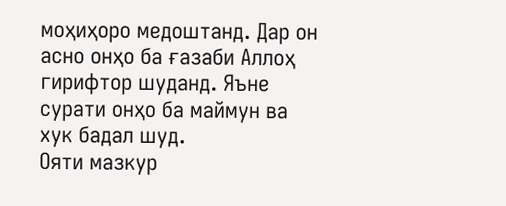моҳиҳоро медоштанд. Дар он асно онҳо ба ғазаби Аллоҳ гирифтор шуданд. Яъне сурати онҳо ба маймун ва хук бадал шуд.
Ояти мазкур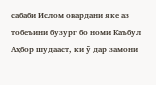сабаби Ислом овардани яке аз тобеъини бузург бо номи Каъбул Аҳбор шудааст, ки ӯ дар замони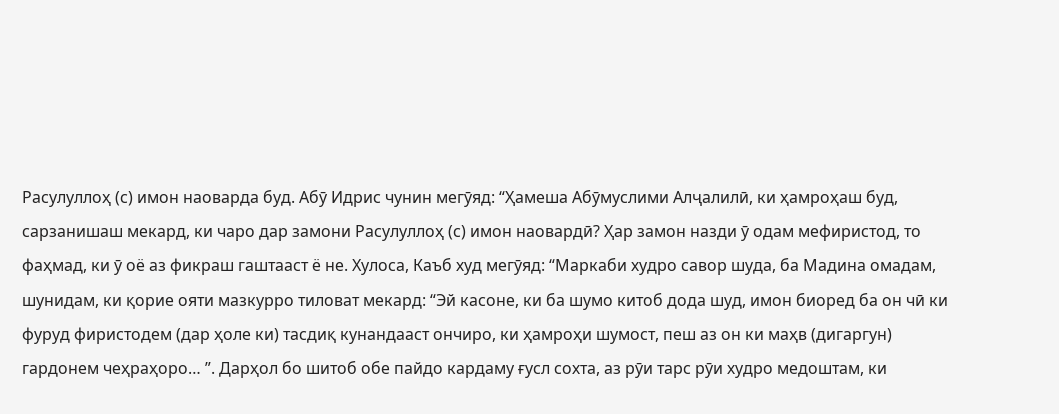Расулуллоҳ (с) имон наоварда буд. Абӯ Идрис чунин мегӯяд: “Ҳамеша Абӯмуслими Алҷалилӣ, ки ҳамроҳаш буд, сарзанишаш мекард, ки чаро дар замони Расулуллоҳ (с) имон наовардӣ? Ҳар замон назди ӯ одам мефиристод, то фаҳмад, ки ӯ оё аз фикраш гаштааст ё не. Хулоса, Каъб худ мегӯяд: “Маркаби худро савор шуда, ба Мадина омадам, шунидам, ки қорие ояти мазкурро тиловат мекард: “Эй касоне, ки ба шумо китоб дода шуд, имон биоред ба он чӣ ки фуруд фиристодем (дар ҳоле ки) тасдиқ кунандааст ончиро, ки ҳамроҳи шумост, пеш аз он ки маҳв (дигаргун) гардонем чеҳраҳоро… ”. Дарҳол бо шитоб обе пайдо кардаму ғусл сохта, аз рӯи тарс рӯи худро медоштам, ки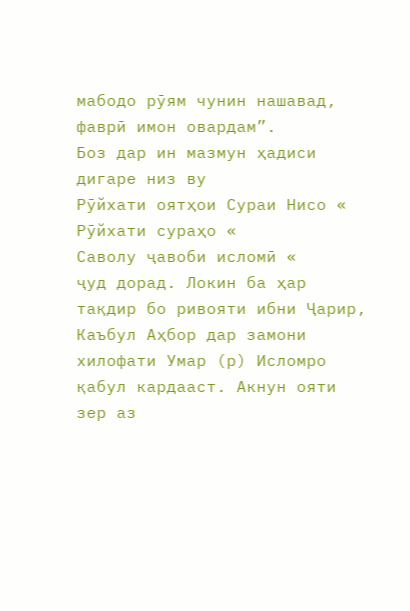мабодо рӯям чунин нашавад, фаврӣ имон овардам”.
Боз дар ин мазмун ҳадиси дигаре низ ву
Рӯйхати оятҳои Сураи Нисо «
Рӯйхати сураҳо «
Саволу ҷавоби исломӣ «
ҷуд дорад. Локин ба ҳар тақдир бо ривояти ибни Ҷарир, Каъбул Аҳбор дар замони хилофати Умар (р) Исломро қабул кардааст. Акнун ояти зер аз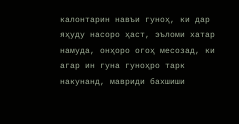калонтарин навъи гуноҳ, ки дар яҳуду насоро ҳаст, эъломи хатар намуда, онҳоро огоҳ месозад, ки агар ин гуна гуноҳро тарк накунанд, мавриди бахшиши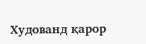Худованд қарор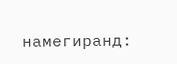намегиранд: